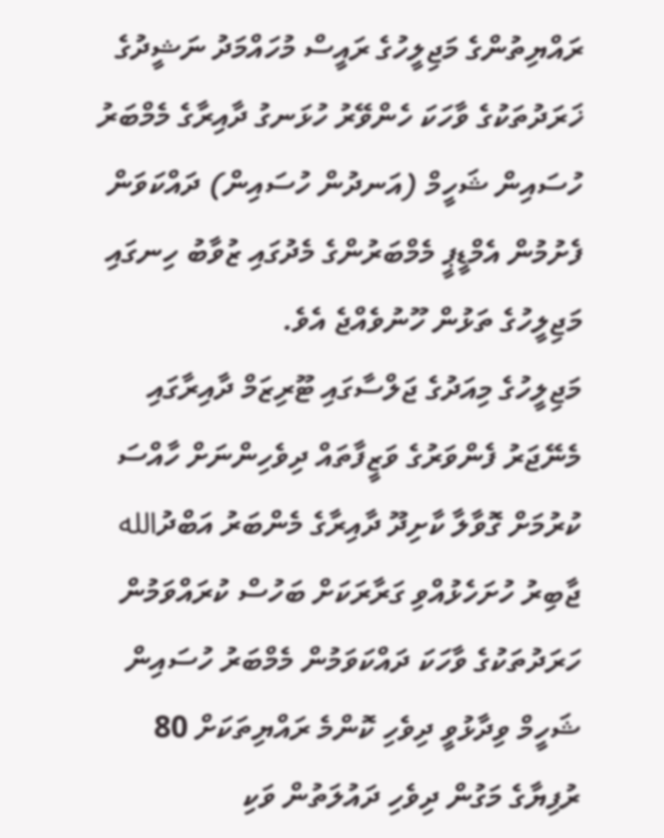ރައްޔިތުންގެ މަޖިލީހުގެ ރައީސް މުހައްމަދު ނަޝީދުގެ ޚަރަދުތަކުގެ ވާހަކަ ހެންވޭރު ހުޅަނގު ދާއިރާގެ މެމްބަރު ހުސައިން ޝަހީމް (އަނދުން ހުސައިން) ދައްކަވަން ފެށުމުން އެމްޑީޕީ މެމްބަރުންގެ މެދުގައި ޒުވާބު ހިނގައި މަޖިލީހުގެ ތަޅުން ހޫނުވެއްޖެ އެވެ.
މަޖިލީހުގެ މިއަދުގެ ޖަލްސާގައި ޓޫރިޒަމް ދާއިރާގައި މެނޭޖަރު ފެންވަރުގެ ވަޒީފާތައް ދިވެހިންނަށް ހާއްސަ ކުރުމަށް ގޮވާލާ ކާށިދޫ ދާއިރާގެ މެންބަރު އަބްދުالله ޖާބިރު ހުށަހެޅުއްވި ގަރާރަކަށް ބަހުސް ކުރައްވަމުން ހަރަދުތަކުގެ ވާހަކަ ދައްކަވަމުން މެމްބަރު ހުސައިން ޝަހީމް ވިދާޅުވީ ދިވެހި ކޮންމެ ރައްޔިތަކަށް 80 ރުފިޔާގެ މަގުން ދިވެހި ދައުލަތުން ވަކި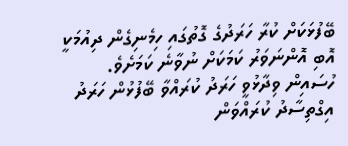ބޭފުޅަކަށް ކުރާ ހަރަދުގެ ގޮތުގައި ހިމެނިގެން ދިއުމަކީ އޮބި އޮންނަވަރު ކަމަކަށް ނުވާނެ ކަމަށެވެ.
ހުސައިން ވިދާޅުވީ ހަރަދު ކުރައްވާ ބޭފުޅުން ހަރަދު އިގްތިސާދު ކުރައްވަން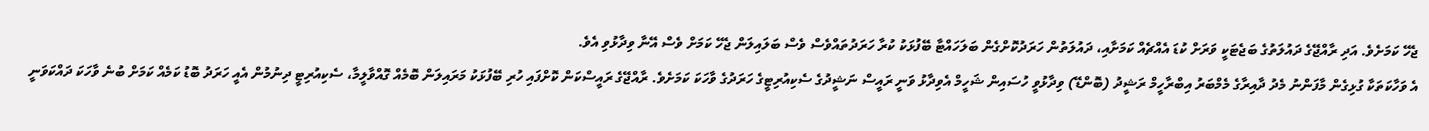ޖެހޭ ކަމަށެވެ. އަދި ރާއްޖޭގެ ދައުލަތުގެ ބަޖެޓަކީ ވަރަށް ކުޑަ އެއްޗެއް ކަމަށާއި، ދައުލަތުން ހަރަދުކޮށްގެން ބަލަހައްޓާ ބޭފުޅަކު ކުރާ ހަރަދުތައްވެސް ވެސް ބަލައިލަން ޖެހޭ ކަމަށް ވެސް އޭނާ ވިދާޅުވި އެވެ.
އެ ވަހާކަތަކާ ގުޅިގެން މާފަންނު މެދު ދާއިރާގެ މެމްބަރު އިބްރާހީމް ރަޝީދު (ބޮންޑޭ) ވިދާޅުވީ ހުސައިން ޝަހީމް އެވިދާޅު ވަނީ ރައީސް ނަޝީދުގެ ސެކިއުރިޓީގެ ހަރަދުގެ ވާހަކަ ކަމަށެވެ. ރާއްޖޭގެ ރައީސްކަން ކޮށްފައި ހުރި ބޭފުޅަކު މަރައިލަން ބޮމެއް ގޮއްވާލީމާ، ސެކިއުރިޓީ ދިނުމުން އެއީ ހަރަދު ބޮޑު ކަމެއް ކަމަށް ބުނެ ވާހަކަ ދައްކަވަނީ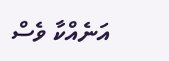އަނެއްކާ ވެސް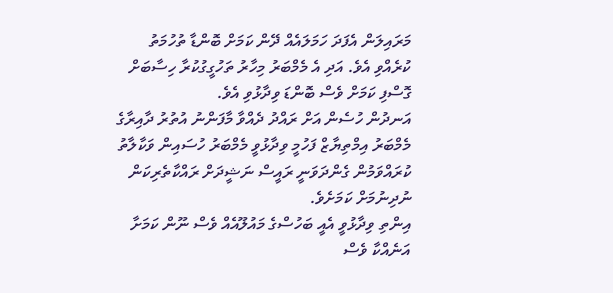މަރައިލަން އެފަދަ ހަމަލައެއް ދޭން ކަމަށް ބޮންޑާ ތުހުމަތު ކުރެއްވި އެވެ. އަދި އެ މެމްބަރު މިހާރު ތަހުގީގުކުރާ ހިސާބަށް ގޮސްފި ކަމަށް ވެސް ބޮންޑަ ވިދާޅުވި އެވެ.
އަނދުން ހުސެން އަށް ރައްދު ދެއްވާ މާފަންނު އުތުރު ދާއިރާގެ މެމްބަރު އިމްތިޔާޒް ފަހުމީ ވިދާޅުވީ މެމްބަރު ހުސައިން ވަކާލާތު ކުރައްވަމުން ގެންދަވަނީ ރައީސް ނަޝީދަށް ރައްކާތެރިކަން ނުދިނުމަށް ކަމަށެވެ.
އިންތި ވިދާޅުވީ އެއީ ބަހުސްގެ މައުލޫއެއް ވެސް ނޫން ކަމަށާ އަނެއްކާ ވެސް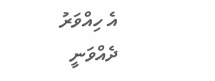އެ ހިއްވަރު ދެއްވަނީ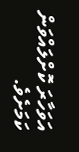އަވަހާރަ ކޮށްލައްވަން ކަމަށެވެ.